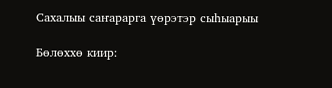Сахалыы саҥарарга үөрэтэр сыһыарыы

Бөлөххө киир: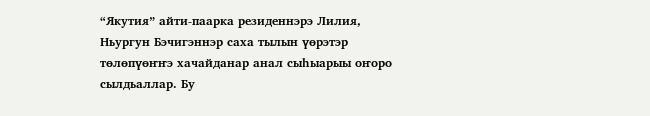“Якутия” айти-паарка резиденнэрэ Лилия, Ньургун Бэчигэннэр саха тылын үөрэтэр төлөпүөҥҥэ хачайданар анал сыһыарыы оҥоро сылдьаллар. Бу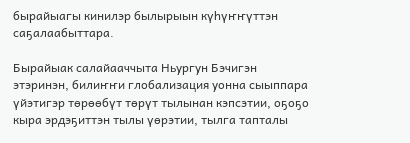бырайыагы кинилэр былырыын күһүҥҥүттэн саҕалаабыттара.

Бырайыак салайааччыта Ньургун Бэчигэн этэринэн, билиҥҥи глобализация уонна сыыппара үйэтигэр төрөөбүт төрүт тылынан кэпсэтии, оҕоҕо кыра эрдэҕиттэн тылы үөрэтии, тылга тапталы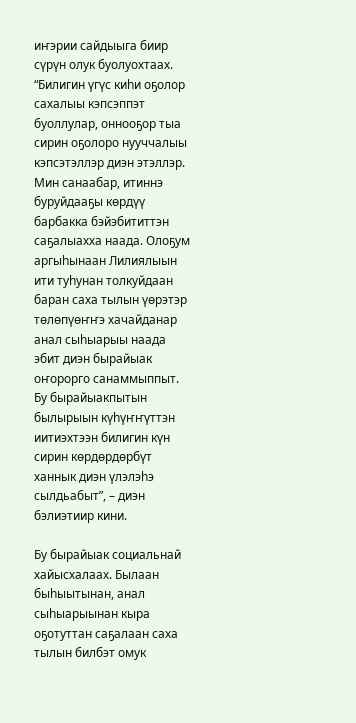иҥэрии сайдыыга биир сүрүн олук буолуохтаах. “Билигин үгүс киһи оҕолор сахалыы кэпсэппэт буоллулар, оннооҕор тыа сирин оҕолоро нууччалыы кэпсэтэллэр диэн этэллэр. Мин санаабар, итиннэ буруйдааҕы көрдүү барбакка бэйэбититтэн саҕалыахха наада. Олоҕум аргыһынаан Лилиялыын ити туһунан толкуйдаан баран саха тылын үөрэтэр төлөпүөҥҥэ хачайданар анал сыһыарыы наада эбит диэн бырайыак оҥорорго санаммыппыт. Бу бырайыакпытын былырыын күһүҥҥүттэн иитиэхтээн билигин күн сирин көрдөрдөрбүт ханнык диэн үлэлэһэ сылдьабыт”, – диэн бэлиэтиир кини.

Бу бырайыак социальнай хайысхалаах. Былаан быһыытынан, анал сыһыарыынан кыра оҕотуттан саҕалаан саха тылын билбэт омук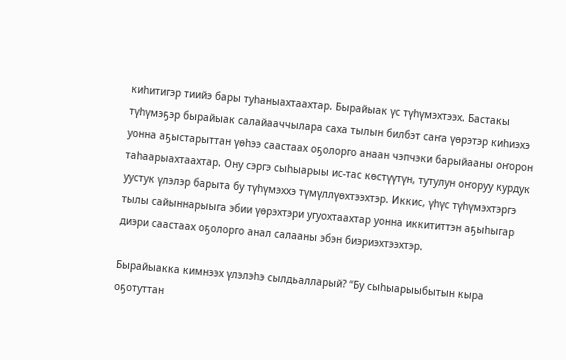киһитигэр тиийэ бары туһаныахтаахтар. Бырайыак үс түһүмэхтээх. Бастакы түһүмэҕэр бырайыак салайааччылара саха тылын билбэт саҥа үөрэтэр киһиэхэ уонна аҕыстарыттан үөһээ саастаах оҕолорго анаан чэпчэки барыйааны оҥорон таһаарыахтаахтар. Ону сэргэ сыһыарыы ис-тас көстүүтүн, тутулун оҥоруу курдук уустук үлэлэр барыта бу түһүмэххэ түмүллүөхтээхтэр. Иккис, үһүс түһүмэхтэргэ тылы сайыннарыыга эбии үөрэхтэри угуохтаахтар уонна иккититтэн аҕыһыгар диэри саастаах оҕолорго анал салааны эбэн биэриэхтээхтэр.

Бырайыакка кимнээх үлэлэһэ сылдьалларый? “Бу сыһыарыыбытын кыра оҕотуттан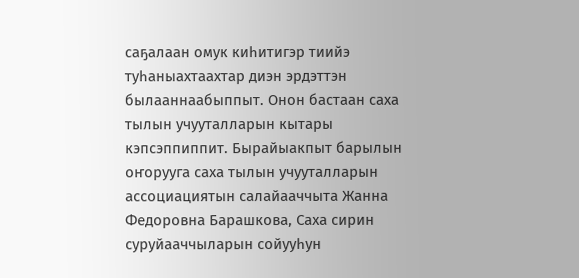саҕалаан омук киһитигэр тиийэ туһаныахтаахтар диэн эрдэттэн былааннаабыппыт. Онон бастаан саха тылын учууталларын кытары кэпсэппиппит. Бырайыакпыт барылын оҥорууга саха тылын учууталларын ассоциациятын салайааччыта Жанна Федоровна Барашкова, Саха сирин суруйааччыларын сойууһун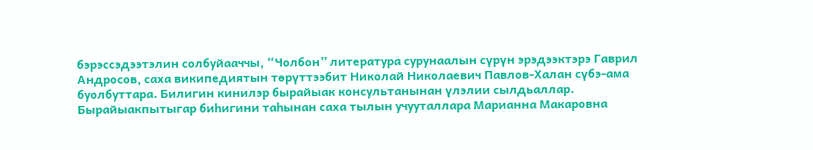бэрэссэдээтэлин солбуйааччы, “Чолбон” литература сурунаалын сүрүн эрэдээктэрэ Гаврил Андросов, саха википедиятын төрүттээбит Николай Николаевич Павлов-Халан сүбэ-ама буолбуттара. Билигин кинилэр бырайыак консультанынан үлэлии сылдьаллар. Бырайыакпытыгар биһигини таһынан саха тылын учууталлара Марианна Макаровна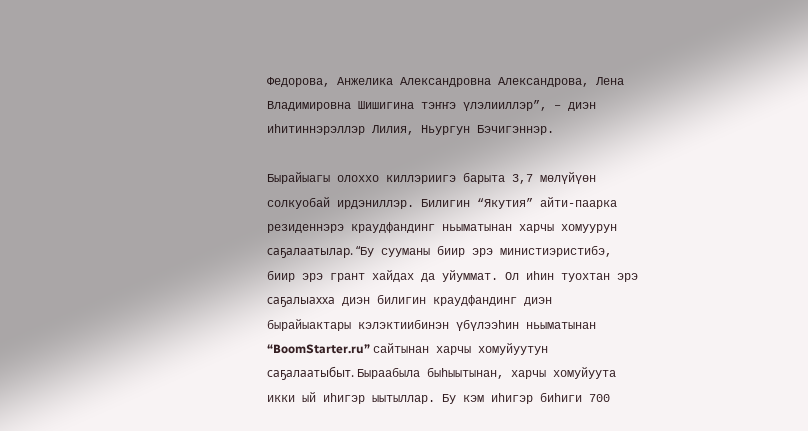Федорова, Анжелика Александровна Александрова, Лена Владимировна Шишигина тэҥҥэ үлэлииллэр”, – диэн иһитиннэрэллэр Лилия, Ньургун Бэчигэннэр.

Бырайыагы олоххо киллэриигэ барыта 3,7 мөлүйүөн солкуобай ирдэниллэр. Билигин “Якутия” айти-паарка резиденнэрэ краудфандинг ньыматынан харчы хомуурун саҕалаатылар. “Бу сууманы биир эрэ министиэристибэ, биир эрэ грант хайдах да уйуммат. Ол иһин туохтан эрэ саҕалыахха диэн билигин краудфандинг диэн бырайыактары кэлэктиибинэн үбүлээһин ньыматынан “BoomStarter.ru” сайтынан харчы хомуйуутун саҕалаатыбыт. Быраабыла быһыытынан, харчы хомуйуута икки ый иһигэр ыытыллар. Бу кэм иһигэр биһиги 700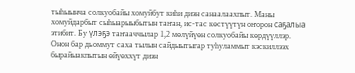тыһыынча солкуобайы хомуйбут киһи диэн санаалаахпыт. Маны хомуйдарбыт сыһыарыыбытын таҥан, ис-тас көстүүтүн оҥорон саҕалыа этибит. Бу үлэҕэ таҥааччылар 1,2 мөлүйүөн солкуобайы көрдүүллэр. Онон бар дьоммут саха тылын сайдыытыгар туһуламмыт кэскиллээх бырайыакпытын өйүөххүт диэн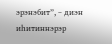эрэнэбит”, – диэн иһитиннэрэр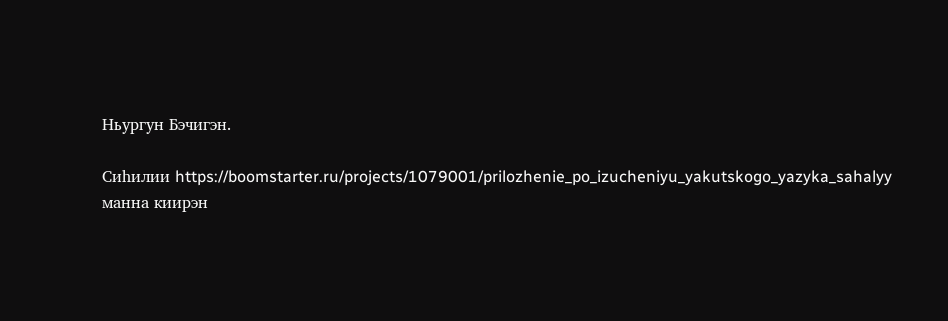Ньургун Бэчигэн.

Сиһилии https://boomstarter.ru/projects/1079001/prilozhenie_po_izucheniyu_yakutskogo_yazyka_sahalyy  манна киирэн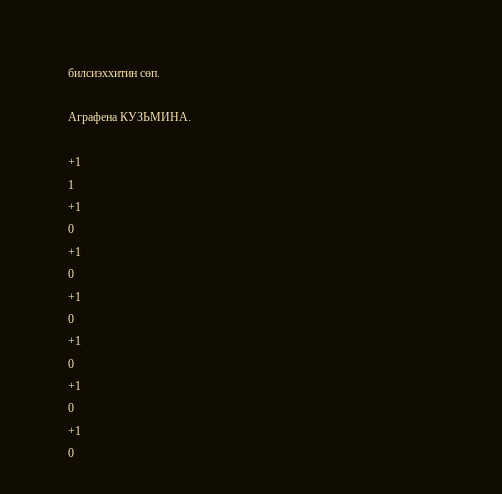билсиэххитин сөп.

Аграфена КУЗЬМИНА.

+1
1
+1
0
+1
0
+1
0
+1
0
+1
0
+1
0